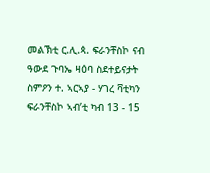መልኽቲ ር.ሊ.ጳ. ፍራንቸስኮ ናብ ዓውደ ጉባኤ ዛዕባ ስደተይናታት
ስምዖን ተ. ኣርኣያ - ሃገረ ቫቲካን
ፍራንቸስኮ ኣብ’ቲ ካብ 13 - 15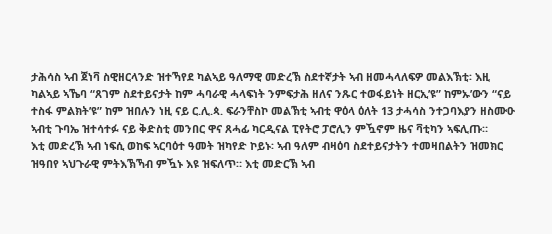ታሕሳስ ኣብ ጀነቫ ስዊዘርላንድ ዝተኻየደ ካልኣይ ዓለማዊ መድረኽ ስደተኛታት ኣብ ዘመሓላለፍዎ መልእኽቲ፡ እዚ ካልኣይ ኣኼባ “ጸገም ስደተይናታት ከም ሓባራዊ ሓላፍነት ንምፍታሕ ዘለና ንጹር ተወፋይነት ዘርኢ’ዩ” ከምኡ’ውን “ናይ ተስፋ ምልክት’ዩ” ከም ዝበሉን ነዚ ናይ ር.ሊ.ጳ. ፍራንቸስኮ መልኽቲ ኣብቲ ዋዕላ ዕለት 13 ታሓሳስ ንተጋባእያን ዘስሙዑ ኣብቲ ጉባኤ ዝተሳተፉ ናይ ቅድስቲ መንበር ዋና ጸሓፊ ካርዲናል ፒየትሮ ፓሮሊን ምዃኖም ዜና ቫቲካን ኣፍሊጡ።
እቲ መድረኽ ኣብ ነፍሲ ወከፍ ኣርባዕተ ዓመት ዝካየድ ኮይኑ፡ ኣብ ዓለም ብዛዕባ ስደተይናታትን ተመዛበልትን ዝመክር ዝዓበየ ኣህጉራዊ ምትእኽኻብ ምዃኑ እዩ ዝፍለጥ። እቲ መድርኽ ኣብ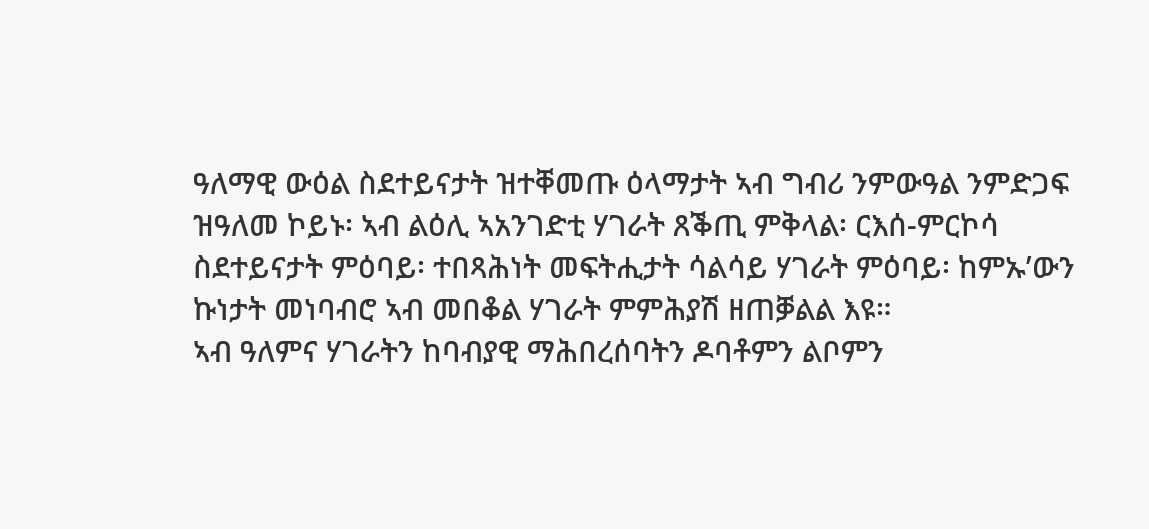ዓለማዊ ውዕል ስደተይናታት ዝተቐመጡ ዕላማታት ኣብ ግብሪ ንምውዓል ንምድጋፍ ዝዓለመ ኮይኑ፡ ኣብ ልዕሊ ኣአንገድቲ ሃገራት ጸቕጢ ምቅላል፡ ርእሰ-ምርኮሳ ስደተይናታት ምዕባይ፡ ተበጻሕነት መፍትሒታት ሳልሳይ ሃገራት ምዕባይ፡ ከምኡ’ውን ኩነታት መነባብሮ ኣብ መበቆል ሃገራት ምምሕያሽ ዘጠቓልል እዩ።
ኣብ ዓለምና ሃገራትን ከባብያዊ ማሕበረሰባትን ዶባቶምን ልቦምን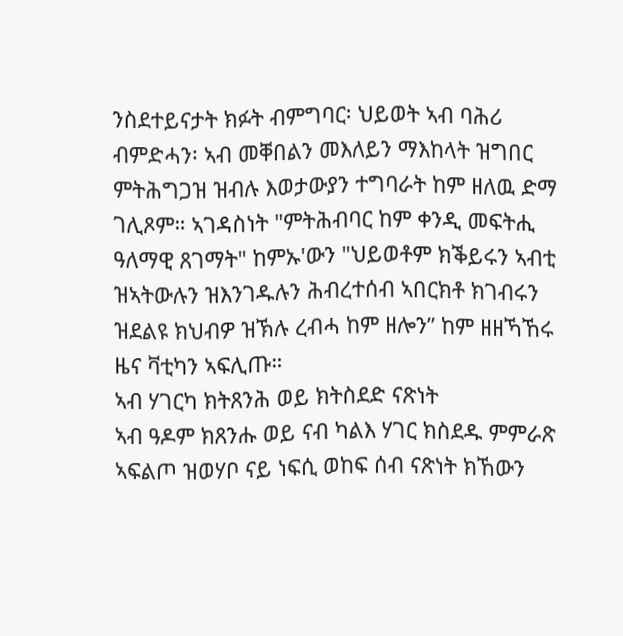ንስደተይናታት ክፉት ብምግባር፡ ህይወት ኣብ ባሕሪ ብምድሓን፡ ኣብ መቐበልን መእለይን ማእከላት ዝግበር ምትሕግጋዝ ዝብሉ እወታውያን ተግባራት ከም ዘለዉ ድማ ገሊጾም። ኣገዳስነት "ምትሕብባር ከም ቀንዲ መፍትሒ ዓለማዊ ጸገማት" ከምኡ'ውን "ህይወቶም ክቕይሩን ኣብቲ ዝኣትውሉን ዝእንገዱሉን ሕብረተሰብ ኣበርክቶ ክገብሩን ዝደልዩ ክህብዎ ዝኽሉ ረብሓ ከም ዘሎን” ከም ዘዘኻኸሩ ዜና ቫቲካን ኣፍሊጡ።
ኣብ ሃገርካ ክትጸንሕ ወይ ክትስደድ ናጽነት
ኣብ ዓዶም ክጸንሑ ወይ ናብ ካልእ ሃገር ክስደዱ ምምራጽ ኣፍልጦ ዝወሃቦ ናይ ነፍሲ ወከፍ ሰብ ናጽነት ክኸውን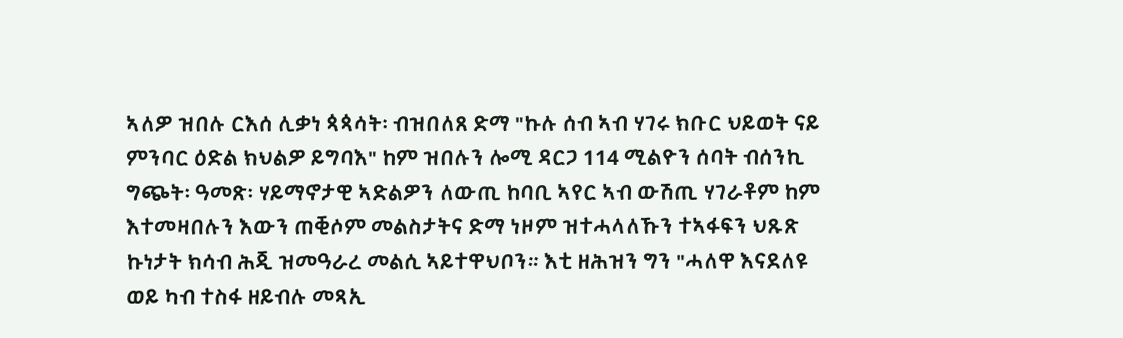ኣለዎ ዝበሉ ርእሰ ሊቃነ ጳጳሳት፡ ብዝበለጸ ድማ "ኩሉ ሰብ ኣብ ሃገሩ ክቡር ህይወት ናይ ምንባር ዕድል ክህልዎ ይግባእ" ከም ዝበሉን ሎሚ ዳርጋ 114 ሚልዮን ሰባት ብሰንኪ ግጭት፡ ዓመጽ፡ ሃይማኖታዊ ኣድልዎን ለውጢ ከባቢ ኣየር ኣብ ውሽጢ ሃገራቶም ከም እተመዛበሉን እውን ጠቒሶም መልስታትና ድማ ነዞም ዝተሓላለኹን ተኣፋፍን ህጹጽ ኩነታት ክሳብ ሕጂ ዝመዓራረ መልሲ ኣይተዋህቦን። እቲ ዘሕዝን ግን "ሓለዋ እናደለዩ ወይ ካብ ተስፋ ዘይብሉ መጻኢ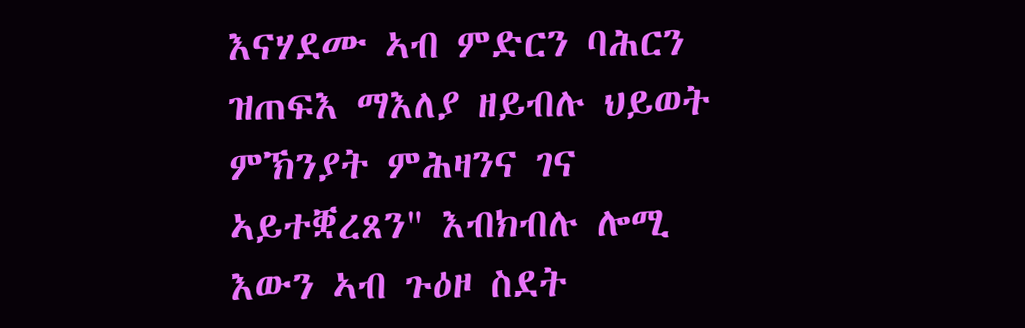እናሃደሙ ኣብ ምድርን ባሕርን ዝጠፍእ ማእለያ ዘይብሉ ህይወት ምኽንያት ምሕዛንና ገና ኣይተቛረጸን" እብክብሉ ሎሚ እውን ኣብ ጉዕዞ ስደት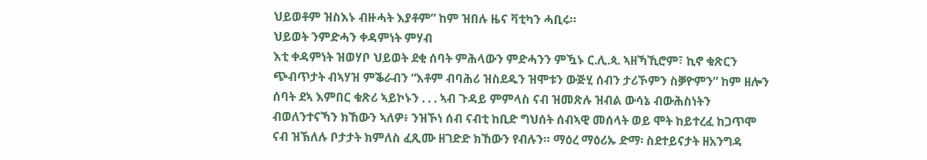ህይወቶም ዝስእኑ ብዙሓት እያቶም” ከም ዝበሉ ዜና ቫቲካን ሓቢሩ።
ህይወት ንምድሓን ቀዳምነት ምሃብ
እቲ ቀዳምነት ዝወሃቦ ህይወት ደቂ ሰባት ምሕላውን ምድሓንን ምዃኑ ር.ሊ.ጳ. ኣዘኻኺሮም፣ ኪኖ ቁጽርን ጭብጥታት ብኣሃዝ ምቕራብን “እቶም ብባሕሪ ዝስደዱን ዝሞቱን ውጅሂ ሰብን ታሪኾምን ስቓዮምን” ከም ዘሎን ሰባት ደኣ እምበር ቁጽሪ ኣይኮኑን . . . ኣብ ጉዳይ ምምላስ ናብ ዝመጽሉ ዝብል ውሳኔ ብውሕስነትን ብወለንተናኻን ክኸውን ኣለዎ፥ ንዝኾነ ሰብ ናብቲ ከቢድ ግህሰት ሰብኣዊ መሰላት ወይ ሞት ከይተረፈ ከጋጥሞ ናብ ዝኽለሉ ቦታታት ክምለስ ፈጺሙ ዘገድድ ክኸውን የብሉን። ማዕረ ማዕሪኡ ድማ፡ ስደተይናታት ዘአንግዳ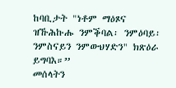ከባቢታት "ነቶም ማዕጾና ዝኹሕኩሑ ንምቕባል፡ ንምዕባይ፡ ንምስናይን ንምውህሃድን" ክጽዕራ ይግባእ።”
መሰላትን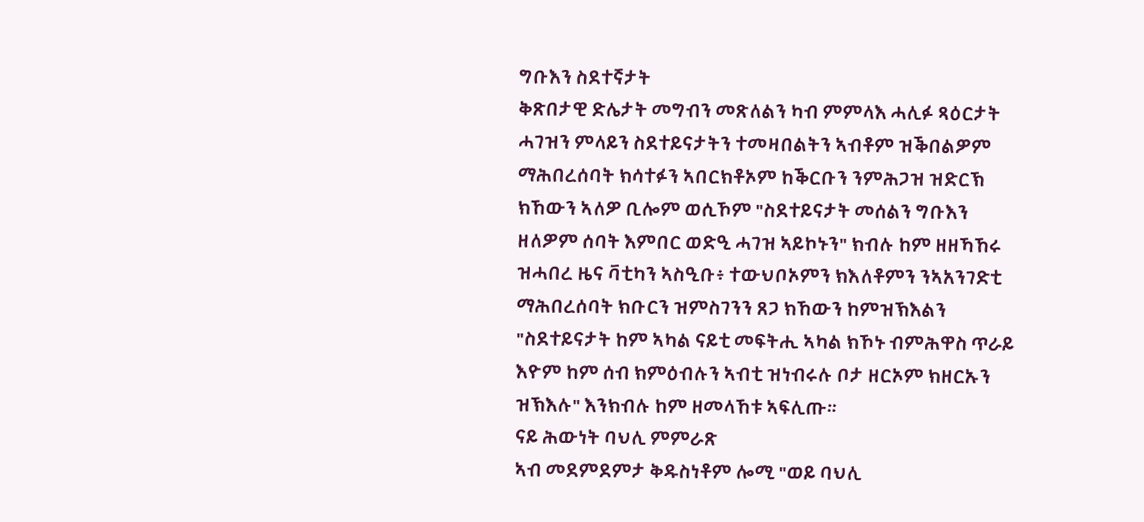ግቡእን ስደተኛታት
ቅጽበታዊ ድሌታት መግብን መጽለልን ካብ ምምላእ ሓሊፉ ጻዕርታት ሓገዝን ምላይን ስደተይናታትን ተመዛበልትን ኣብቶም ዝቕበልዎም ማሕበረሰባት ክሳተፉን ኣበርክቶኦም ከቕርቡን ንምሕጋዝ ዝድርኽ ክኸውን ኣለዎ ቢሎም ወሲኾም "ስደተይናታት መሰልን ግቡእን ዘለዎም ሰባት እምበር ወድዒ ሓገዝ ኣይኮኑን" ክብሉ ከም ዘዘኻኸሩ ዝሓበረ ዜና ቫቲካን ኣስዒቡ፥ ተውህቦኦምን ክእለቶምን ንኣአንገድቲ ማሕበረሰባት ክቡርን ዝምስገንን ጸጋ ክኸውን ከምዝኽእልን "ስደተይናታት ከም ኣካል ናይቲ መፍትሒ ኣካል ክኾኑ ብምሕዋስ ጥራይ እዮም ከም ሰብ ክምዕብሉን ኣብቲ ዝነብሩሉ ቦታ ዘርኦም ክዘርኡን ዝኽእሉ" እንክብሉ ከም ዘመላኸቱ ኣፍሊጡ።
ናይ ሕውነት ባህሊ ምምራጽ
ኣብ መደምደምታ ቅዱስነቶም ሎሚ "ወይ ባህሊ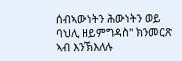ሰብኣውነትን ሕውነትን ወይ ባህሊ ዘይምግዳስ" ክንመርጽ ኣብ እንኽእለሉ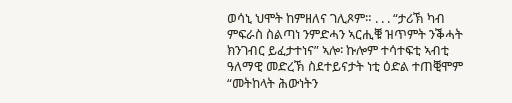ወሳኒ ህሞት ከምዘለና ገሊጾም። . . . “ታሪኽ ካብ ምፍራስ ስልጣነ ንምድሓን ኣርሒቑ ዝጥምት ንቕሓት ክንገብር ይፈታተነና” ኣሎ፡ ኩሎም ተሳተፍቲ ኣብቲ ዓለማዊ መድረኽ ስደተይናታት ነቲ ዕድል ተጠቒሞም “መትከላት ሕውነትን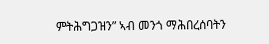ምትሕግጋዝን” ኣብ መንጎ ማሕበረሰባትን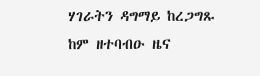ሃገራትን ዳግማይ ከረጋግጹ ከም ዘተባብዑ ዜና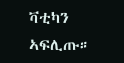ቫቲካን ኣፍሊጡ።